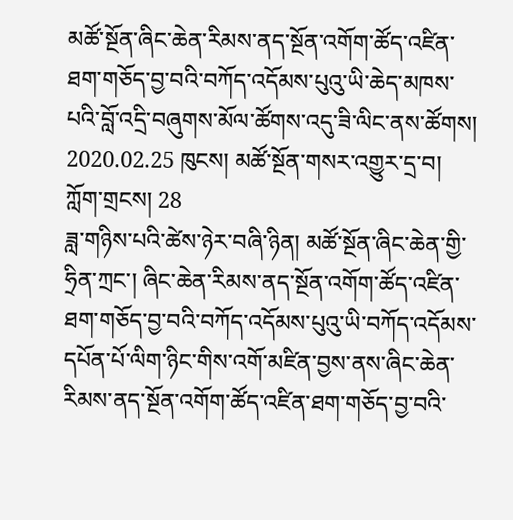མཚོ་སྔོན་ཞིང་ཆེན་རིམས་ནད་སྔོན་འགོག་ཚོད་འཛིན་ཐག་གཅོད་བྱ་བའི་བཀོད་འདོམས་པུའུ་ཡི་ཆེད་མཁས་པའི་བློ་འདྲི་བཞུགས་མོལ་ཚོགས་འདུ་ཟི་ལིང་ནས་ཚོགས།
2020.02.25 ཁུངས། མཚོ་སྔོན་གསར་འགྱུར་དྲ་བ། ཀློག་གྲངས། 28
ཟླ་གཉིས་པའི་ཚེས་ཉེར་བཞི་ཉིན། མཚོ་སྔོན་ཞིང་ཆེན་གྱི་ཧྲིན་ཀྲང་། ཞིང་ཆེན་རིམས་ནད་སྔོན་འགོག་ཚོད་འཛིན་ཐག་གཅོད་བྱ་བའི་བཀོད་འདོམས་པུའུ་ཡི་བཀོད་འདོམས་དཔོན་པོ་ལིག་ཉིང་གིས་འགོ་མཛིན་བྱས་ནས་ཞིང་ཆེན་རིམས་ནད་སྔོན་འགོག་ཚོད་འཛིན་ཐག་གཅོད་བྱ་བའི་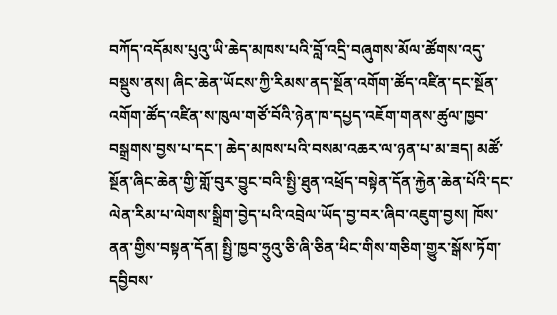བཀོད་འདོམས་པུའུ་ཡི་ཆེད་མཁས་པའི་བློ་འདྲི་བཞུགས་མོལ་ཚོགས་འདུ་བསྡུས་ནས། ཞིང་ཆེན་ཡོངས་ཀྱི་རིམས་ནད་སྔོན་འགོག་ཚོད་འཛིན་དང་སྔོན་འགོག་ཚོད་འཛིན་ས་ཁུལ་གཙོ་བོའི་ཉེན་ཁ་དཔྱད་འཇོག་གནས་ཚུལ་ཁྱབ་བསྒྲགས་བྱས་པ་དང་། ཆེད་མཁས་པའི་བསམ་འཆར་ལ་ཉན་པ་མ་ཟད། མཚོ་སྔོན་ཞིང་ཆེན་གྱི་གློ་བུར་བྱུང་བའི་སྤྱི་ཐུན་འཕྲོད་བསྟེན་དོན་རྐྱེན་ཆེན་པོའི་དང་ལེན་རིམ་པ་ལེགས་སྒྲིག་བྱེད་པའི་འབྲེལ་ཡོད་བྱ་བར་ཞིབ་འཇུག་བྱས། ཁོས་ནན་གྱིས་བསྟན་དོན། སྤྱི་ཁྱབ་ཧྲུའུ་ཅི་ཞི་ཅིན་ཕིང་གིས་གཅིག་གྱུར་སྒོས་ཏོག་དབྱིབས་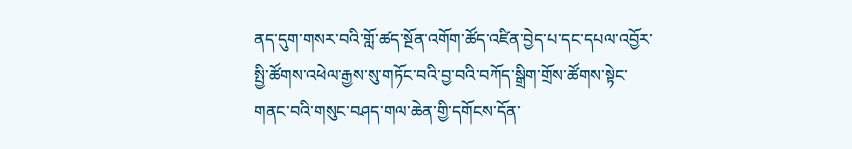ནད་དུག་གསར་བའི་གློ་ཚད་སྔོན་འགོག་ཚོད་འཛིན་བྱེད་པ་དང་དཔལ་འབྱོར་སྤྱི་ཚོགས་འཕེལ་རྒྱས་སུ་གཏོང་བའི་བྱ་བའི་བཀོད་སྒྲིག་གྲོས་ཚོགས་སྟེང་གནང་བའི་གསུང་བཤད་གལ་ཆེན་གྱི་དགོངས་དོན་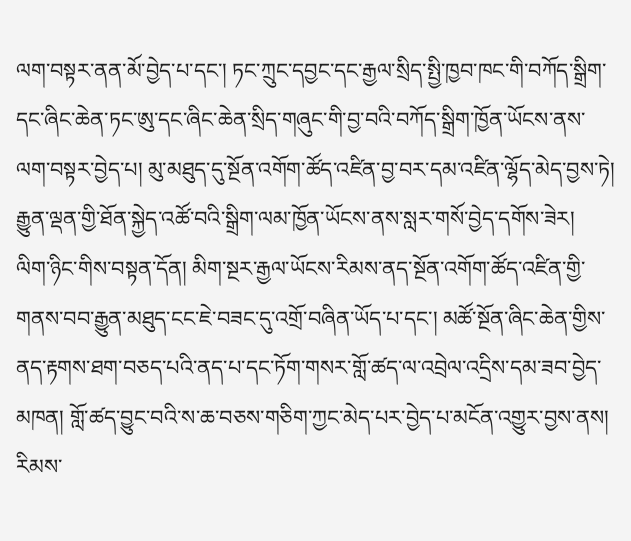ལག་བསྟར་ནན་མོ་བྱེད་པ་དང་། ཏང་ཀྲུང་དབྱང་དང་རྒྱལ་སྲིད་སྤྱི་ཁྱབ་ཁང་གི་བཀོད་སྒྲིག་དང་ཞིང་ཆེན་ཏང་ཨུ་དང་ཞིང་ཆེན་སྲིད་གཞུང་གི་བྱ་བའི་བཀོད་སྒྲིག་ཁྱོན་ཡོངས་ནས་ལག་བསྟར་བྱེད་པ། མུ་མཐུད་དུ་སྔོན་འགོག་ཚོད་འཛིན་བྱ་བར་དམ་འཛིན་ལྷོད་མེད་བྱས་ཏེ། རྒྱུན་ལྡན་གྱི་ཐོན་སྐྱེད་འཚོ་བའི་སྒྲིག་ལམ་ཁྱོན་ཡོངས་ནས་སླར་གསོ་བྱེད་དགོས་ཟེར།
ལིག་ཉིང་གིས་བསྟན་དོན། མིག་སྔར་རྒྱལ་ཡོངས་རིམས་ནད་སྔོན་འགོག་ཚོད་འཛིན་གྱི་གནས་བབ་རྒྱུན་མཐུད་ངང་ཇེ་བཟང་དུ་འགྲོ་བཞིན་ཡོད་པ་དང་། མཚོ་སྔོན་ཞིང་ཆེན་གྱིས་ནད་རྟགས་ཐག་བཅད་པའི་ནད་པ་དང་ཏོག་གསར་གློ་ཚད་ལ་འབྲེལ་འདྲིས་དམ་ཟབ་བྱེད་མཁན། གློ་ཚད་བྱུང་བའི་ས་ཆ་བཅས་གཅིག་ཀྱང་མེད་པར་བྱེད་པ་མངོན་འགྱུར་བྱས་ནས། རིམས་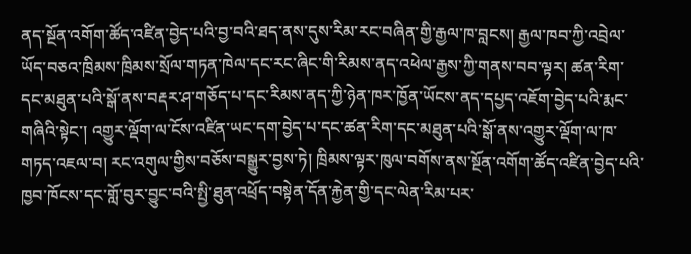ནད་སྔོན་འགོག་ཚོད་འཛིན་བྱེད་པའི་བྱ་བའི་ཐད་ནས་དུས་རིམ་རང་བཞིན་གྱི་རྒྱལ་ཁ་བླངས། རྒྱལ་ཁབ་ཀྱི་འབྲེལ་ཡོད་བཅའ་ཁྲིམས་ཁྲིམས་སྲོལ་གཏན་ཁེལ་དང་རང་ཞིང་གི་རིམས་ནད་འཕེལ་རྒྱས་ཀྱི་གནས་བབ་ལྟར། ཚན་རིག་དང་མཐུན་པའི་སྒོ་ནས་བརྡར་ཤ་གཅོད་པ་དང་རིམས་ནད་ཀྱི་ཉེན་ཁར་ཁྱོན་ཡོངས་ནད་དཔྱད་འཇོག་བྱེད་པའི་རྨང་གཞིའི་སྟེང་། འགྱུར་ལྡོག་ལ་ངོས་འཛིན་ཡང་དག་བྱེད་པ་དང་ཚན་རིག་དང་མཐུན་པའི་སྒོ་ནས་འགྱུར་ལྡོག་ལ་ཁ་གཏད་འཇལ་བ། རང་འགུལ་གྱིས་བཅོས་བསྒྱུར་བྱས་ཏེ། ཁྲིམས་ལྟར་ཁུལ་བགོས་ནས་སྔོན་འགོག་ཚོད་འཛིན་བྱེད་པའི་ཁྱབ་ཁོངས་དང་གློ་བུར་བྱུང་བའི་སྤྱི་ཐུན་འཕྲོད་བསྟེན་དོན་རྐྱེན་གྱི་དང་ལེན་རིམ་པར་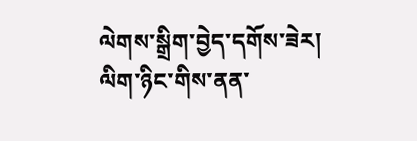ལེགས་སྒྲིག་བྱེད་དགོས་ཟེར།
ལིག་ཉིང་གིས་ནན་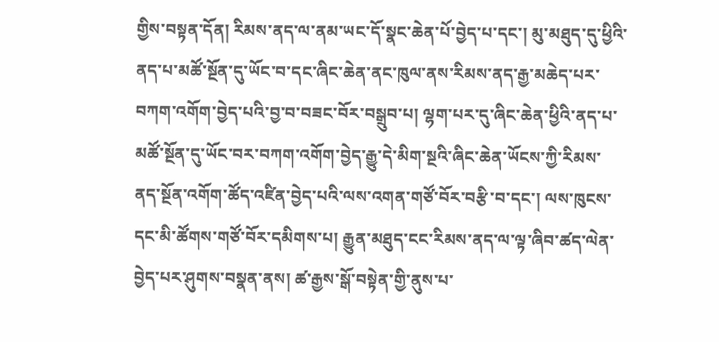གྱིས་བསྟན་དོན། རིམས་ནད་ལ་ནམ་ཡང་དོ་སྣང་ཆེན་པོ་བྱེད་པ་དང་། མུ་མཐུད་དུ་ཕྱིའི་ནད་པ་མཚོ་སྔོན་དུ་ཡོང་བ་དང་ཞིང་ཆེན་ནང་ཁུལ་ནས་རིམས་ནད་རྒྱ་མཆེད་པར་བཀག་འགོག་བྱེད་པའི་བྱ་བ་བཟང་བོར་བསྒྲུབ་པ། ལྷག་པར་དུ་ཞིང་ཆེན་ཕྱིའི་ནད་པ་མཚོ་སྔོན་དུ་ཡོང་བར་བཀག་འགོག་བྱེད་རྒྱུ་དེ་མིག་སྔའི་ཞིང་ཆེན་ཡོངས་ཀྱི་རིམས་ནད་སྔོན་འགོག་ཚོད་འཛིན་བྱེད་པའི་ལས་འགན་གཙོ་བོར་བརྩི་བ་དང་། ལས་ཁུངས་དང་མི་ཚོགས་གཙོ་བོར་དམིགས་པ། རྒྱུན་མཐུད་ངང་རིམས་ནད་ལ་ལྟ་ཞིབ་ཚད་ལེན་བྱེད་པར་ཤུགས་བསྣན་ནས། ཚ་རྒྱས་སྒོ་བསྟེན་གྱི་ནུས་པ་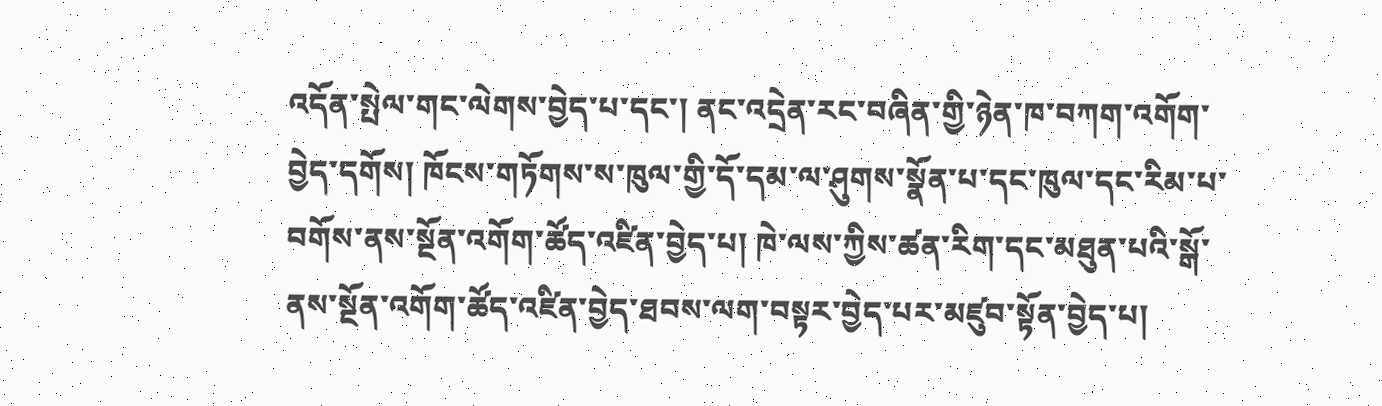འདོན་སྤེལ་གང་ལེགས་བྱེད་པ་དང་། ནང་འདྲེན་རང་བཞིན་གྱི་ཉེན་ཁ་བཀག་འགོག་བྱེད་དགོས། ཁོངས་གཏོགས་ས་ཁུལ་གྱི་དོ་དམ་ལ་ཤུགས་སྣོན་པ་དང་ཁུལ་དང་རིམ་པ་བགོས་ནས་སྔོན་འགོག་ཚོད་འཛིན་བྱེད་པ། ཁེ་ལས་ཀྱིས་ཚན་རིག་དང་མཐུན་པའི་སྒོ་ནས་སྔོན་འགོག་ཚོད་འཛིན་བྱེད་ཐབས་ལག་བསྟར་བྱེད་པར་མཛུབ་སྟོན་བྱེད་པ།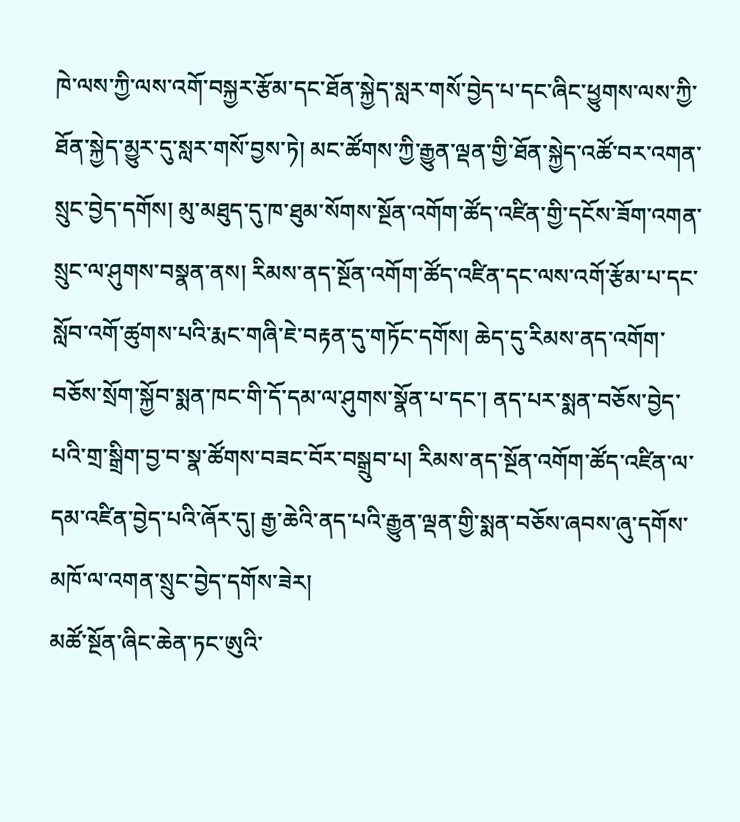ཁེ་ལས་ཀྱི་ལས་འགོ་བསྐྱར་རྩོམ་དང་ཐོན་སྐྱེད་སླར་གསོ་བྱེད་པ་དང་ཞིང་ཕྱུགས་ལས་ཀྱི་ཐོན་སྐྱེད་མྱུར་དུ་སླར་གསོ་བྱས་ཏེ། མང་ཚོགས་ཀྱི་རྒྱུན་ལྡན་གྱི་ཐོན་སྐྱེད་འཚོ་བར་འགན་སྲུང་བྱེད་དགོས། མུ་མཐུད་དུ་ཁ་ཐུམ་སོགས་སྔོན་འགོག་ཚོད་འཛིན་གྱི་དངོས་ཟོག་འགན་སྲུང་ལ་ཤུགས་བསྣན་ནས། རིམས་ནད་སྔོན་འགོག་ཚོད་འཛིན་དང་ལས་འགོ་རྩོམ་པ་དང་སློབ་འགོ་ཚུགས་པའི་རྨང་གཞི་ཇེ་བརྟན་དུ་གཏོང་དགོས། ཆེད་དུ་རིམས་ནད་འགོག་བཅོས་སྲོག་སྐྱོབ་སྨན་ཁང་གི་དོ་དམ་ལ་ཤུགས་སྣོན་པ་དང་། ནད་པར་སྨན་བཅོས་བྱེད་པའི་གྲ་སྒྲིག་བྱ་བ་སྣ་ཚོགས་བཟང་བོར་བསྒྲུབ་པ། རིམས་ནད་སྔོན་འགོག་ཚོད་འཛིན་ལ་དམ་འཛིན་བྱེད་པའི་ཞོར་དུ། རྒྱ་ཆེའི་ནད་པའི་རྒྱུན་ལྡན་གྱི་སྨན་བཅོས་ཞབས་ཞུ་དགོས་མཁོ་ལ་འགན་སྲུང་བྱེད་དགོས་ཟེར།
མཚོ་སྔོན་ཞིང་ཆེན་ཏང་ཨུའི་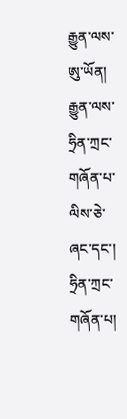རྒྱུན་ལས་ཨུ་ཡོན། རྒྱུན་ལས་ཧྲིན་ཀྲང་གཞོན་པ་ལིས་ཅེ་ཞང་དང་། ཧྲིན་ཀྲང་གཞོན་པ།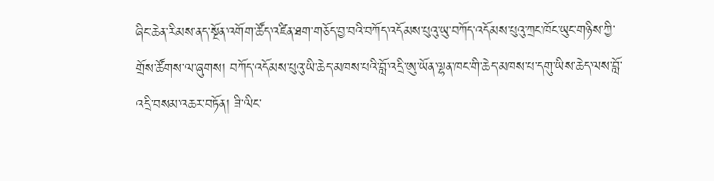ཞིང་ཆེན་རིམས་ནད་སྔོན་འགོག་ཚོད་འཛིན་ཐག་གཅོད་བྱ་བའི་བཀོད་འདོམས་པུའུ་ཡུ་བཀོད་འདོམས་པུའུ་ཀྲང་ཁོང་ཡུང་གཉིས་ཀྱི་གྲོས་ཚོགས་ལ་ཞུགས། བཀོད་འདོམས་པུའུ་ཡི་ཆེད་མཁས་པའི་བློ་འདྲི་ཨུ་ཡོན་ལྷན་ཁང་གི་ཆེད་མཁས་པ་དགུ་ཡིས་ཆེད་ལས་བློ་འདྲི་བསམ་འཆར་བཏོན། ཟི་ལིང་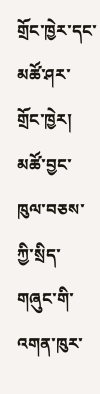གྲོང་ཁྱེར་དང་མཚོ་ཤར་གྲོང་ཁྱེར། མཚོ་བྱང་ཁུལ་བཅས་ཀྱི་སྲིད་གཞུང་གི་འགན་ཁུར་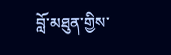བློ་མཐུན་གྱིས་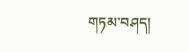གཏམ་བཤད།